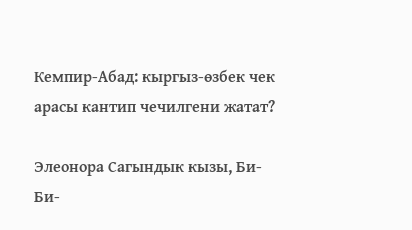Кемпир-Абад: кыргыз-өзбек чек арасы кантип чечилгени жатат?

Элеонора Сагындык кызы, Би-Би-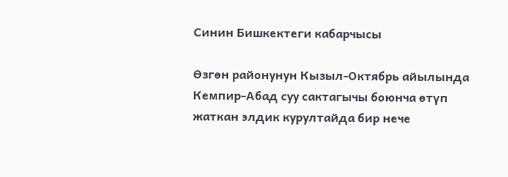Синин Бишкектеги кабарчысы

Өзгөн районунун Кызыл-Октябрь айылында Кемпир-Абад суу сактагычы боюнча өтүп жаткан элдик курултайда бир нече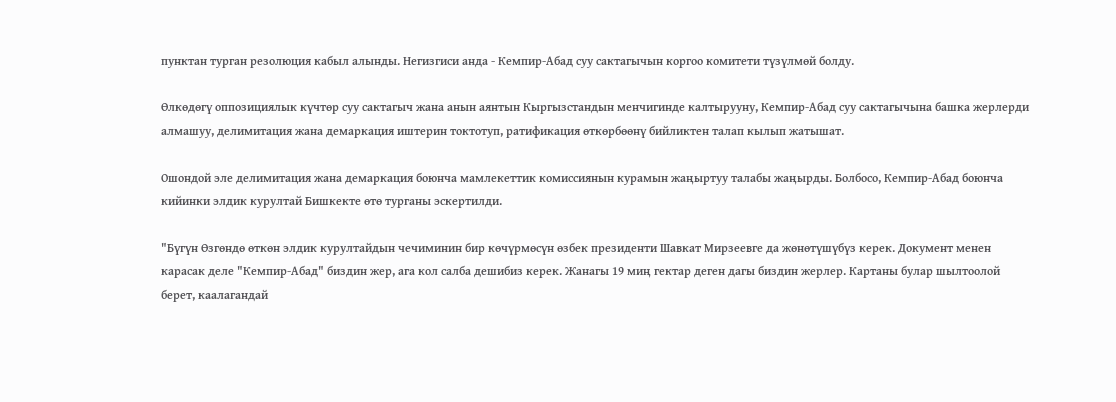пунктан турган резолюция кабыл алынды. Негизгиси анда - Кемпир-Абад суу сактагычын коргоо комитети түзүлмөй болду.

Өлкөдөгү оппозициялык күчтөр суу сактагыч жана анын аянтын Кыргызстандын менчигинде калтырууну, Кемпир-Абад суу сактагычына башка жерлерди алмашуу, делимитация жана демаркация иштерин токтотуп, ратификация өткөрбөөнү бийликтен талап кылып жатышат.

Ошондой эле делимитация жана демаркация боюнча мамлекеттик комиссиянын курамын жаңыртуу талабы жаңырды. Болбосо, Кемпир-Абад боюнча кийинки элдик курултай Бишкекте өтө турганы эскертилди.

"Бүгүн Өзгөндө өткөн элдик курултайдын чечиминин бир көчүрмөсүн өзбек президенти Шавкат Мирзеевге да жөнөтүшүбүз керек. Документ менен карасак деле "Кемпир-Абад" биздин жер, ага кол салба дешибиз керек. Жанагы 19 миң гектар деген дагы биздин жерлер. Картаны булар шылтоолой берет, каалагандай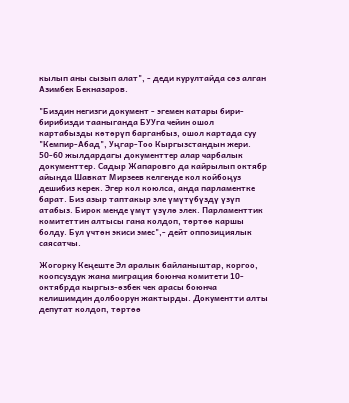кылып аны сызып алат", - деди курултайда сөз алган Азимбек Бекназаров.

"Биздин негизги документ - эгемен катары бири-бирибизди тааныганда БУУга чейин ошол картабызды көтөрүп барганбыз, ошол картада суу "Кемпир-Абад", Уңгар-Тоо Кыргызстандын жери. 50-60 жылдардагы документтер алар чарбалык документтер. Садыр Жапаровго да кайрылып октябр айында Шавкат Мирзеев келгенде кол койбоңуз дешибиз керек. Эгер кол коюлса, анда парламентке барат. Биз азыр таптакыр эле үмүтүбүздү үзүп атабыз. Бирок менде үмүт үзүлө элек. Парламенттик комитеттин алтысы гана колдоп, төртөө каршы болду. Бул үчтөн экиси эмес",- дейт оппозициялык саясатчы.

Жогорку Кеңеште Эл аралык байланыштар, коргоо, коопсуздук жана миграция боюнча комитети 10-октябрда кыргыз-өзбек чек арасы боюнча келишимдин долбоорун жактырды. Документти алты депутат колдоп, төртөө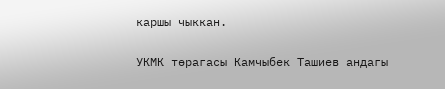каршы чыккан.

УКМК төрагасы Камчыбек Ташиев андагы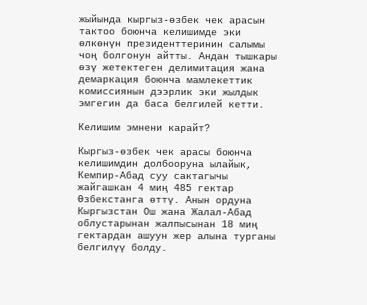жыйында кыргыз-өзбек чек арасын тактоо боюнча келишимде эки өлкөнүн президенттеринин салымы чоң болгонун айтты. Андан тышкары өзү жетектеген делимитация жана демаркация боюнча мамлекеттик комиссиянын дээрлик эки жылдык эмгегин да баса белгилей кетти.

Келишим эмнени карайт?

Кыргыз-өзбек чек арасы боюнча келишимдин долбооруна ылайык, Кемпир-Абад суу сактагычы жайгашкан 4 миң 485 гектар Өзбекстанга өттү. Анын ордуна Кыргызстан Ош жана Жалал-Абад облустарынан жалпысынан 18 миң гектардан ашуун жер алына турганы белгилүү болду.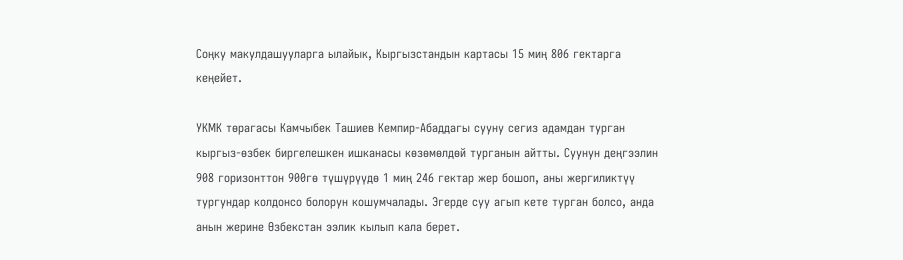Соңку макулдашууларга ылайык, Кыргызстандын картасы 15 миң 806 гектарга кеңейет.

УКМК төрагасы Камчыбек Ташиев Кемпир-Абаддагы сууну сегиз адамдан турган кыргыз-өзбек биргелешкен ишканасы көзөмөлдөй турганын айтты. Суунун деңгээлин 908 горизонттон 900гө түшүрүүдө 1 миң 246 гектар жер бошоп, аны жергиликтүү тургундар колдонсо болорун кошумчалады. Эгерде суу агып кете турган болсо, анда анын жерине Өзбекстан ээлик кылып кала берет.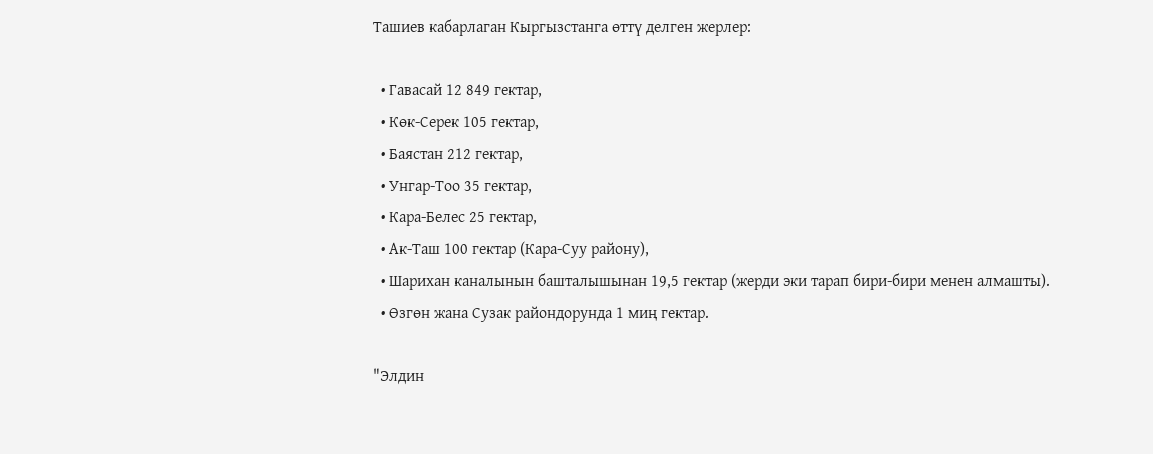Ташиев кабарлаган Кыргызстанга өттү делген жерлер:

  • Гавасай 12 849 гектар,
  • Көк-Серек 105 гектар,
  • Баястан 212 гектар,
  • Унгар-Тоо 35 гектар,
  • Кара-Белес 25 гектар,
  • Ак-Таш 100 гектар (Кара-Суу району),
  • Шарихан каналынын башталышынан 19,5 гектар (жерди эки тарап бири-бири менен алмашты).
  • Өзгөн жана Сузак райондорунда 1 миң гектар.

"Элдин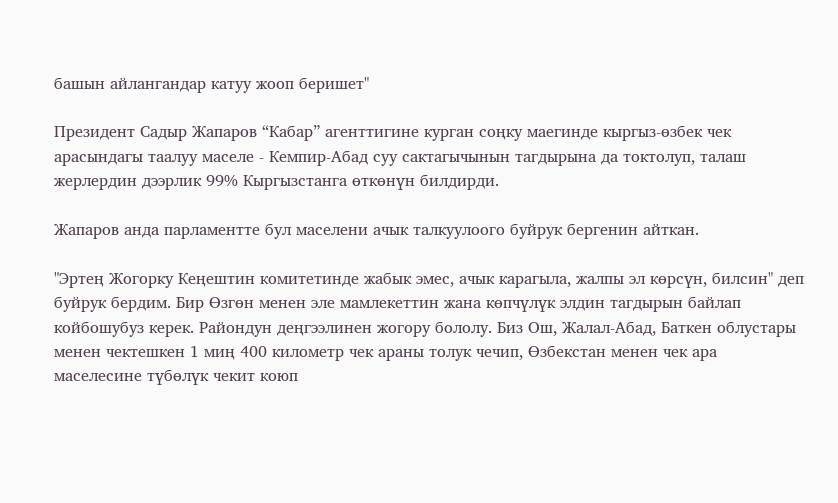башын айлангандар катуу жооп беришет"

Президент Садыр Жапаров “Кабар” агенттигине курган соңку маегинде кыргыз-өзбек чек арасындагы таалуу маселе - Кемпир-Абад суу сактагычынын тагдырына да токтолуп, талаш жерлердин дээрлик 99% Кыргызстанга өткөнүн билдирди.

Жапаров анда парламентте бул маселени ачык талкуулоого буйрук бергенин айткан.

"Эртең Жогорку Кеңештин комитетинде жабык эмес, ачык карагыла, жалпы эл көрсүн, билсин" деп буйрук бердим. Бир Өзгөн менен эле мамлекеттин жана көпчүлүк элдин тагдырын байлап койбошубуз керек. Райондун деңгээлинен жогору бололу. Биз Ош, Жалал-Абад, Баткен облустары менен чектешкен 1 миң 400 километр чек араны толук чечип, Өзбекстан менен чек ара маселесине түбөлүк чекит коюп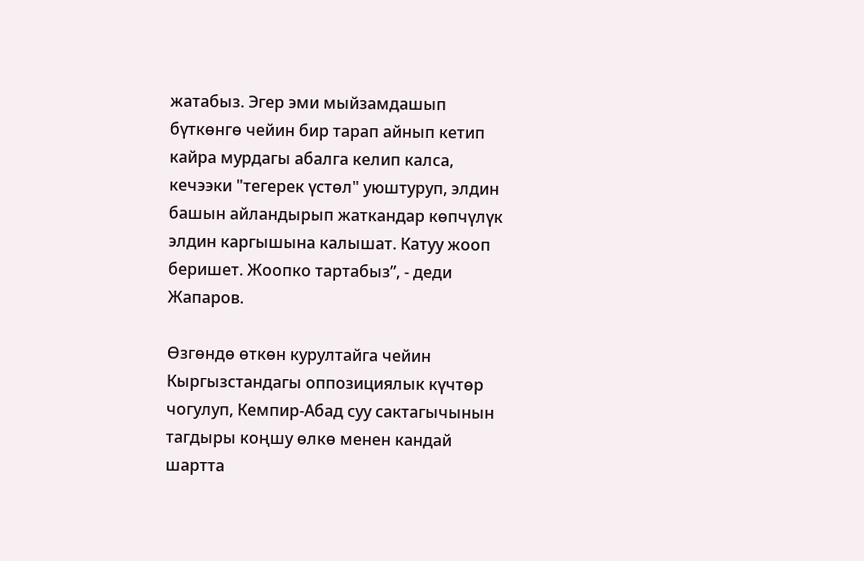жатабыз. Эгер эми мыйзамдашып бүткөнгө чейин бир тарап айнып кетип кайра мурдагы абалга келип калса, кечээки "тегерек үстөл" уюштуруп, элдин башын айландырып жаткандар көпчүлүк элдин каргышына калышат. Катуу жооп беришет. Жоопко тартабыз”, - деди Жапаров.

Өзгөндө өткөн курултайга чейин Кыргызстандагы оппозициялык күчтөр чогулуп, Кемпир-Абад суу сактагычынын тагдыры коңшу өлкө менен кандай шартта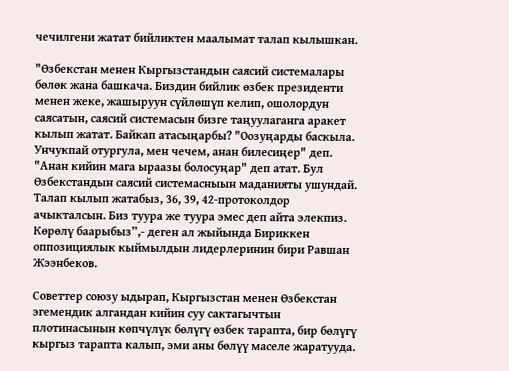чечилгени жатат бийликтен маалымат талап кылышкан.

"Өзбекстан менен Кыргызстандын саясий системалары бөлөк жана башкача. Биздин бийлик өзбек президенти менен жеке, жашыруун сүйлөшүп келип, ошолордун саясатын, саясий системасын бизге таңуулаганга аракет кылып жатат. Байкап атасыңарбы? "Оозуңарды баскыла. Унчукпай отургула, мен чечем, анан билесиңер" деп. "Анан кийин мага ыраазы болосуңар" деп атат. Бул Өзбекстандын саясий системасныын маданияты ушундай. Талап кылып жатабыз, 36, 39, 42-протоколдор ачыкталсын. Биз туура же туура эмес деп айта элекпиз. Көрөлү баарыбыз”,- деген ал жыйында Бириккен оппозициялык кыймылдын лидерлеринин бири Равшан Жээнбеков.

Советтер союзу ыдырап, Кыргызстан менен Өзбекстан эгемендик алгандан кийин суу сактагычтын плотинасынын көпчүлүк бөлүгү өзбек тарапта, бир бөлүгү кыргыз тарапта калып, эми аны бөлүү маселе жаратууда.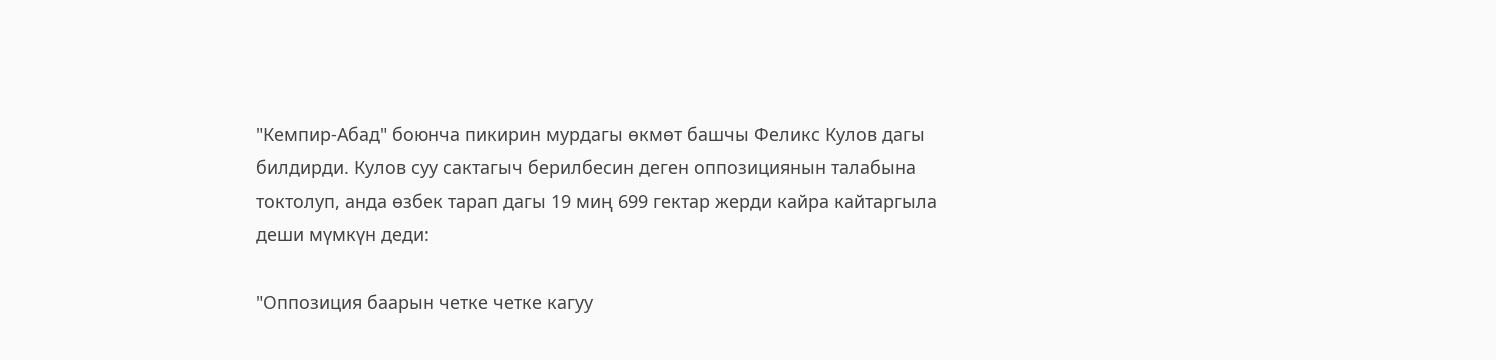"Кемпир-Абад" боюнча пикирин мурдагы өкмөт башчы Феликс Кулов дагы билдирди. Кулов суу сактагыч берилбесин деген оппозициянын талабына токтолуп, анда өзбек тарап дагы 19 миң 699 гектар жерди кайра кайтаргыла деши мүмкүн деди:

"Оппозиция баарын четке четке кагуу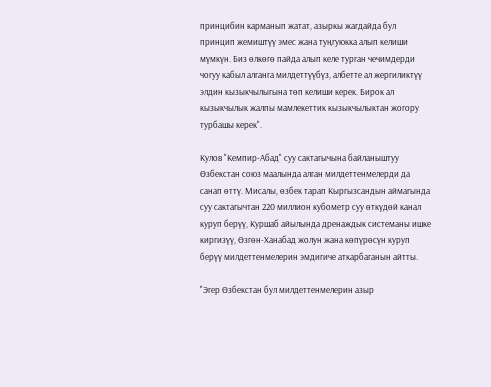принцибин карманып жатат, азыркы жагдайда бул принцип жемиштүү эмес жана туңгуюкка алып келиши мүмкүн. Биз өлкөгө пайда алып келе турган чечимдерди чогуу кабыл алганга милдеттүүбүз, албетте ал жергиликтүү элдин кызыкчылыгына төп келиши керек. Бирок ал кызыкчылык жалпы мамлекеттик кызыкчылыктан жогору турбашы керек".

Кулов "Кемпир-Абад" суу сактагычына байланыштуу Өзбекстан союз маалында алган милдеттенмелерди да санап өттү. Мисалы, өзбек тарап Кыргызсандын аймагында суу сактагычтан 220 миллион кубометр суу өткүдөй канал куруп берүү, Куршаб айылында дренаждык системаны ишке киргизүү, Өзгөн-Ханабад жолун жана көпүрөсүн куруп берүү милдеттенмелерин эмдигиче аткарбаганын айтты.

"Эгер Өзбекстан бул милдеттенмелерин азыр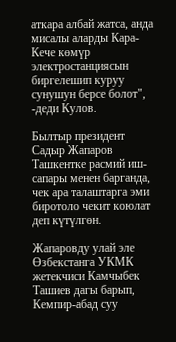аткара албай жатса, анда мисалы аларды Кара-Кече көмүр электростанциясын биргелешип куруу сунушун берсе болот", -деди Кулов.

Былтыр президент Садыр Жапаров Ташкентке расмий иш-сапары менен барганда, чек ара талаштарга эми биротоло чекит коюлат деп күтүлгөн.

Жапаровду улай эле Өзбекстанга УКМК жетекчиси Камчыбек Ташиев дагы барып, Кемпир-абад суу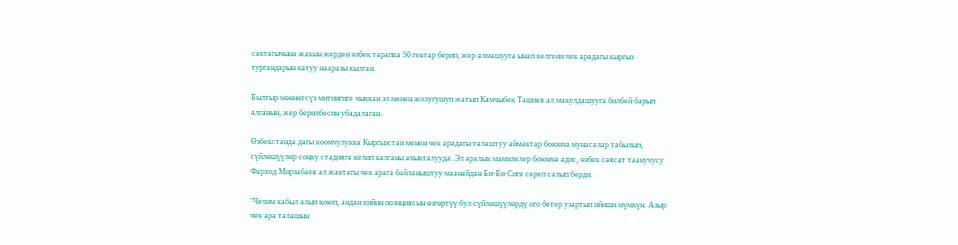сактагычына жакын жерден өзбек тарапка 50 гектар берип, жер алмашууга ынап келгени чек арадагы кыргыз тургандарын катуу нааразы кылган.

Былтыр мөөнөтсүз митингиге чыккан эл менен жолугушуп жатып Камчыбек Ташиев ал макулдашууга билбей барып алганын, жер берилбесин убадалаган.

Өзбекстанда дагы коомчулукка Кыргызстан менен чек арадагы талаштуу аймактар боюнча мунасалар табылып, сүйлөшүүлөр соңку стадияга келип калганы ачыкталууда. Эл аралык мамилелер боюнча адис, өзбек саясат таанучусу Фарход Мирзабаев ал жактагы чек арага байланыштуу маанайдан Би-Би-Сиге сереп салып берди.

"Чечим кабыл алып коюп, андан кийин позициясын өзгөртүү бул сүйлөшүүлөрдү ого бетер узартып ийиши мүмкүн. Азыр чек ара талашын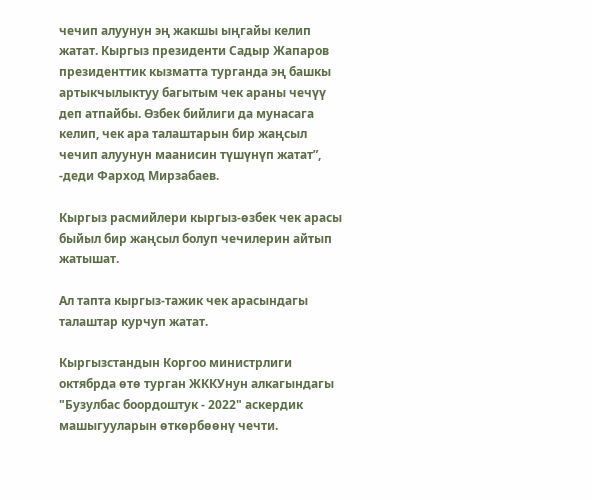чечип алуунун эң жакшы ыңгайы келип жатат. Кыргыз президенти Садыр Жапаров президенттик кызматта турганда эң башкы артыкчылыктуу багытым чек араны чечүү деп атпайбы. Өзбек бийлиги да мунасага келип, чек ара талаштарын бир жаңсыл чечип алуунун маанисин түшүнүп жатат”, -деди Фарход Мирзабаев.

Кыргыз расмийлери кыргыз-өзбек чек арасы быйыл бир жаңсыл болуп чечилерин айтып жатышат.

Ал тапта кыргыз-тажик чек арасындагы талаштар курчуп жатат.

Кыргызстандын Коргоо министрлиги октябрда өтө турган ЖККУнун алкагындагы "Бузулбас боордоштук - 2022" аскердик машыгууларын өткөрбөөнү чечти.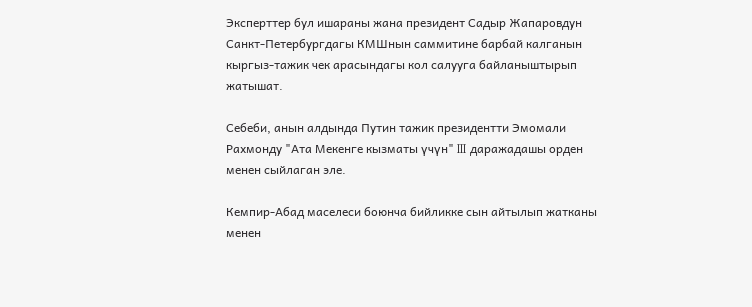Эксперттер бул ишараны жана президент Садыр Жапаровдун Санкт-Петербургдагы КМШнын саммитине барбай калганын кыргыз-тажик чек арасындагы кол салууга байланыштырып жатышат.

Себеби, анын алдында Путин тажик президентти Эмомали Рахмонду "Ата Мекенге кызматы үчүн" III даражадашы орден менен сыйлаган эле.

Кемпир-Абад маселеси боюнча бийликке сын айтылып жатканы менен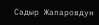Садыр Жапаровдун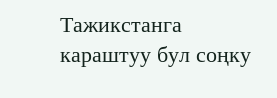Тажикстанга караштуу бул соңку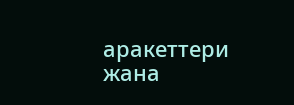аракеттери жана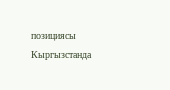позициясы Кыргызстанда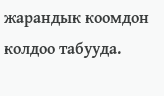жарандык коомдон колдоо табууда.